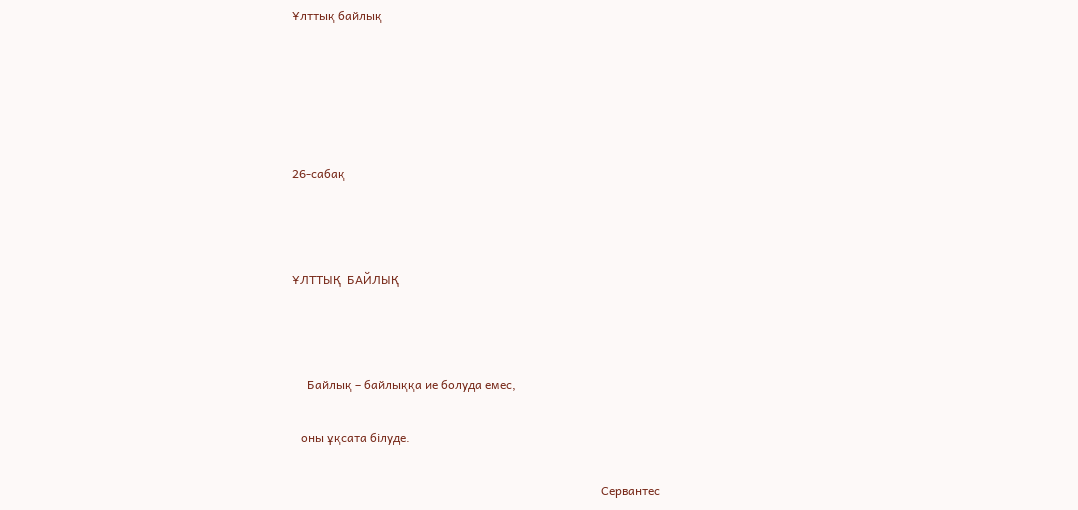Ұлттық байлық





26-сабақ



ҰЛТТЫҚ  БАЙЛЫҚ



     Байлық – байлыққа ие болуда емес,

   оны ұқсата білуде.

                                                                                                       Сервантес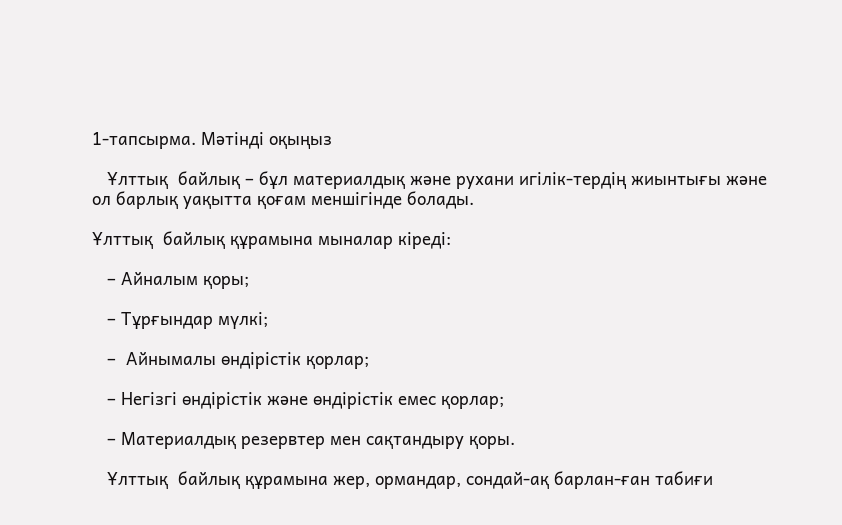1-тапсырма. Мәтінді оқыңыз

   Ұлттық  байлық – бұл материалдық және рухани игілік-тердің жиынтығы және ол барлық уақытта қоғам меншігінде болады.

Ұлттық  байлық құрамына мыналар кіреді:

   – Айналым қоры;

   – Тұрғындар мүлкі;

   –  Айнымалы өндірістік қорлар;

   – Негізгі өндірістік және өндірістік емес қорлар;

   – Материалдық резервтер мен сақтандыру қоры.

   Ұлттық  байлық құрамына жер, ормандар, сондай-ақ барлан-ған табиғи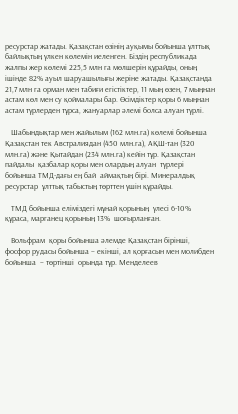ресурстар жатады. Қазақстан өзінің ауқымы бойынша ұлттық байлықтың үлкен көлемін иеленген. Біздің республикада жалпы жер көлемі 225,5 млн га мөлшерін құрайды, оның ішінде 82% ауыл шаруашылығы жеріне жатады. Қазақстанда 21,7 млн га орман мен табиғи егістіктер, 11 мың өзен, 7 мыңнан астам көл мен су қоймалары бар. Өсімдіктер қоры 6 мыңнан астам түрлерден тұрса, жануарлар әлемі болса алуан түрлі.

   Шабындықтар мен жайылым (162 млн.га) көлемі бойынша  Қазақстан тек Австралиядан (450 млн.га), АҚШ-тан (320 млн.га) және Қытайдан (234 млн.га) кейін тұр. Қазақстан пайдалы  қазбалар қоры мен олардың алуан  түрлері бойынша ТМД-дағы ең бай  аймақтың бірі. Минералдық ресурстар  ұлттық табыстың төрттен үшін құрайды.

   ТМД бойынша еліміздегі мұнай қорының  үлесі 6-10% құраса, марганец қорының 13%  шоғырланған.

   Вольфрам  қоры бойынша әлемде Қазақстан бірінші, фосфор рудасы бойынша – екінші, ал қорғасын мен молибден бойынша  – төртінші  орында тұр. Менделеев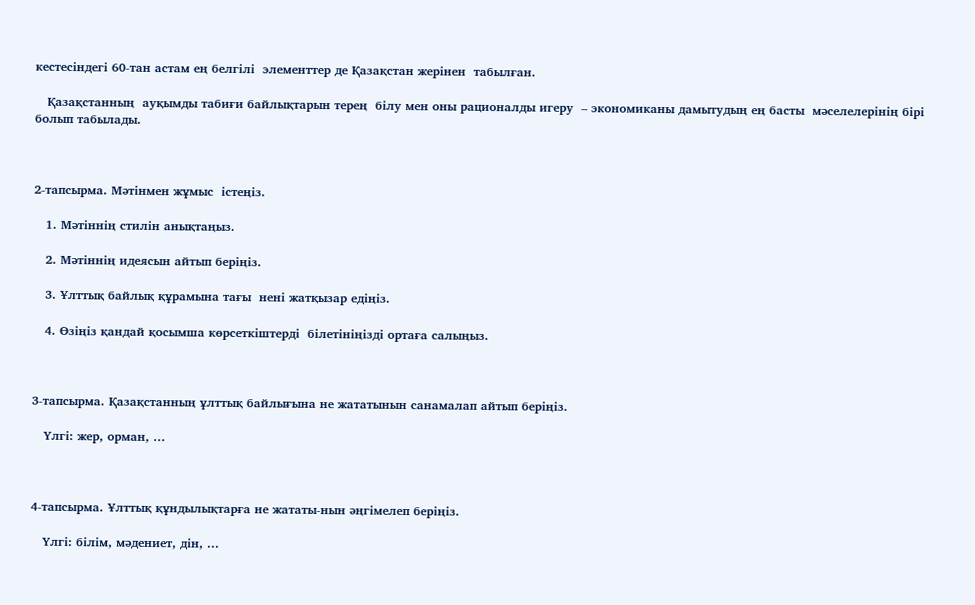кестесіндегі 60-тан астам ең белгілі  элементтер де Қазақстан жерінен  табылған.

   Қазақстанның  ауқымды табиғи байлықтарын терең  білу мен оны рационалды игеру  – экономиканы дамытудың ең басты  мәселелерінің бірі болып табылады.



2-тапсырма. Мәтінмен жұмыс  істеңіз.

   1. Мәтіннің стилін анықтаңыз.

   2. Мәтіннің идеясын айтып беріңіз.

   3. Ұлттық байлық құрамына тағы  нені жатқызар едіңіз.

   4. Өзіңіз қандай қосымша көрсеткіштерді  білетініңізді ортаға салыңыз.



3-тапсырма. Қазақстанның ұлттық байлығына не жататынын санамалап айтып беріңіз.

   Үлгі: жер, орман, ...



4-тапсырма. Ұлттық құндылықтарға не жататы-нын әңгімелеп беріңіз.

   Үлгі: білім, мәдениет, дін, ...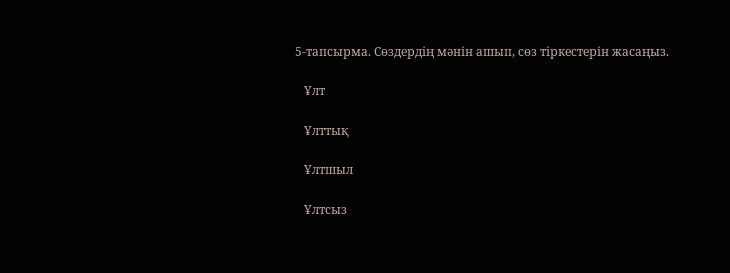5-тапсырма. Сөздердің мәнін ашып, сөз тіркестерін жасаңыз.

   Ұлт

   Ұлттық

   Ұлтшыл

   Ұлтсыз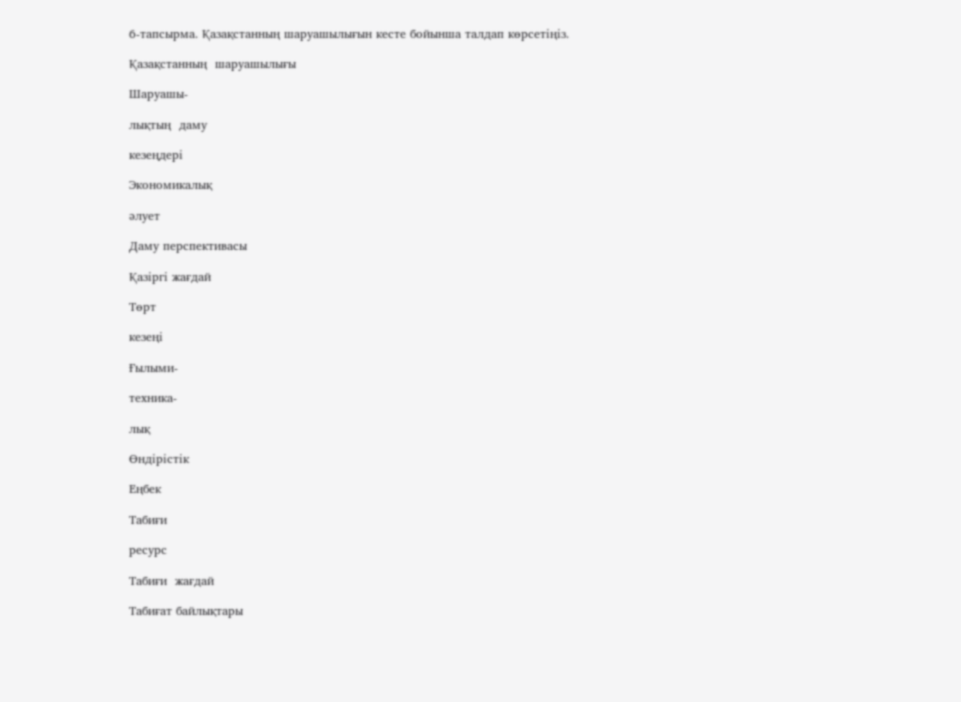6-тапсырма. Қазақстанның шаруашылығын кесте бойынша талдап көрсетіңіз.

Қазақстанның  шаруашылығы

Шаруашы-

лықтың  даму

кезеңдері

Экономикалық

әлует

Даму перспективасы

Қазіргі жағдай

Төрт

кезеңі

Ғылыми-

техника-

лық

Өндірістік

Еңбек

Табиғи

ресурс

Табиғи  жағдай

Табиғат байлықтары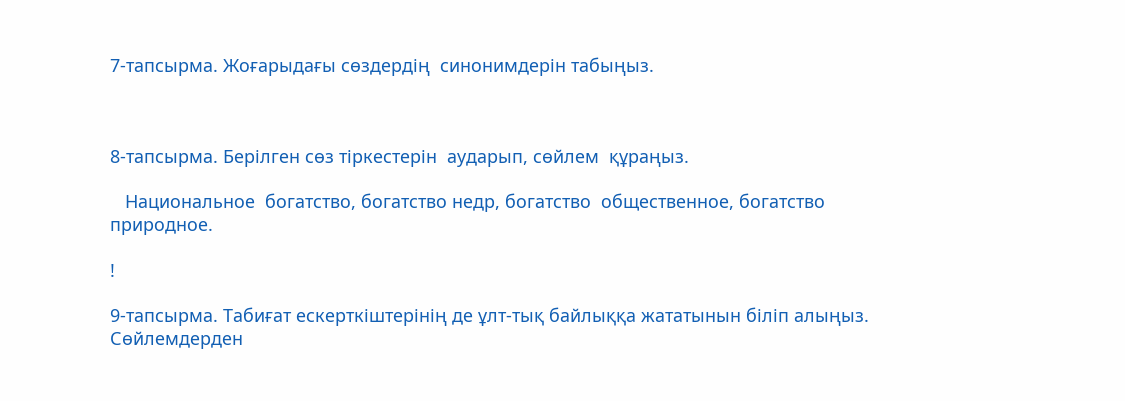7-тапсырма. Жоғарыдағы сөздердің  синонимдерін табыңыз.



8-тапсырма. Берілген сөз тіркестерін  аударып, сөйлем  құраңыз.

   Национальное  богатство, богатство недр, богатство  общественное, богатство природное.

!

9-тапсырма. Табиғат ескерткіштерінің де ұлт-тық байлыққа жататынын біліп алыңыз. Сөйлемдерден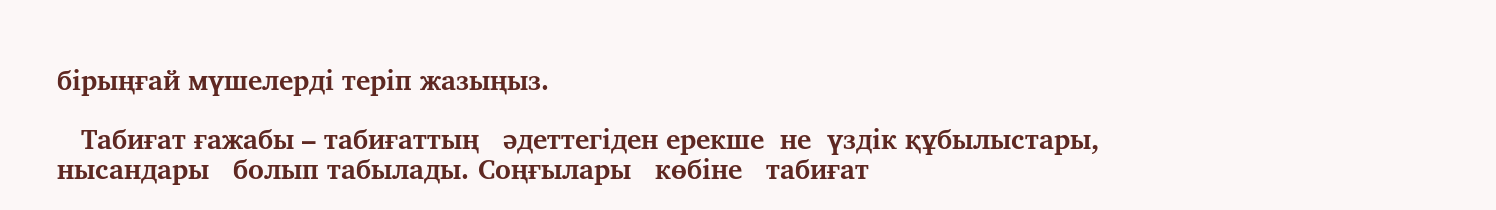бірыңғай мүшелерді теріп жазыңыз.

   Табиғат ғажабы – табиғаттың   әдеттегіден ерекше  не  үздік құбылыстары, нысандары   болып табылады. Соңғылары   көбіне   табиғат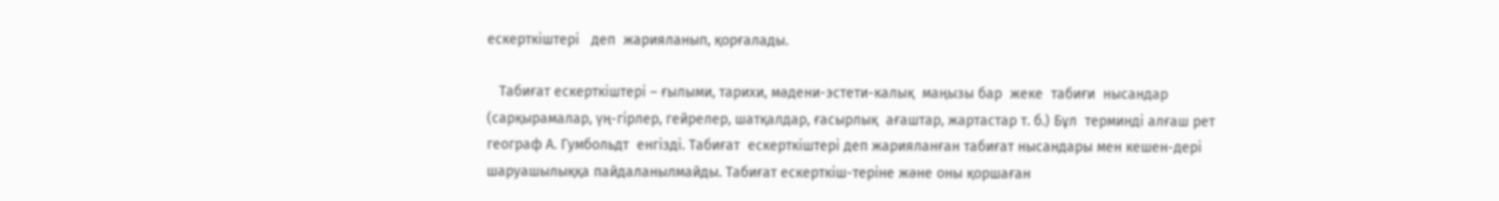ескерткіштері   деп  жарияланып, қорғалады.

   Табиғат ескерткіштері – ғылыми, тарихи, мәдени-эстети-калық  маңызы бар  жеке  табиғи  нысандар   (сарқырамалар, үң-гірлер, гейрелер, шатқалдар, ғасырлық  ағаштар, жартастар т. б.) Бұл  терминді алғаш рет географ А. Гумбольдт  енгізді. Табиғат  ескерткіштері деп жарияланған табиғат нысандары мен кешен-дері шаруашылыққа пайдаланылмайды. Табиғат ескерткіш-теріне және оны қоршаған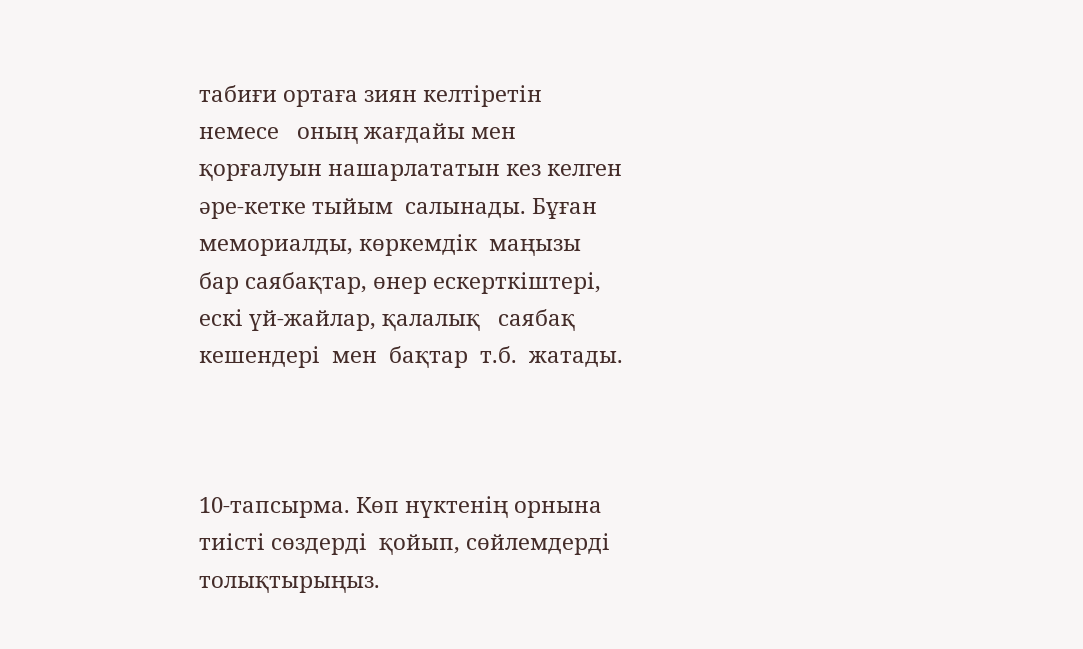табиғи ортаға зиян келтіретін  немесе   оның жағдайы мен қорғалуын нашарлататын кез келген әре-кетке тыйым  салынады. Бұған  мемориалды, көркемдік  маңызы  бар саябақтар, өнер ескерткіштері, ескі үй-жайлар, қалалық   саябақ  кешендері  мен  бақтар  т.б.  жатады.



10-тапсырма. Көп нүктенің орнына  тиісті сөздерді  қойып, сөйлемдерді толықтырыңыз.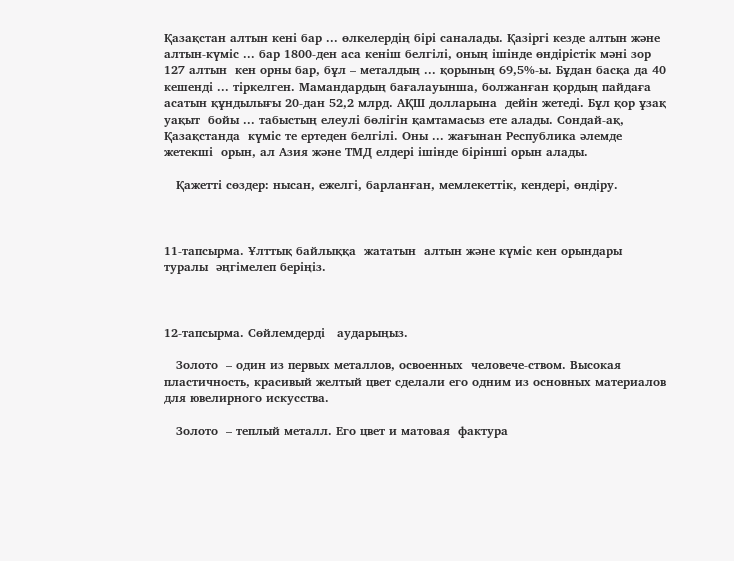Қазақстан алтын кені бар ... өлкелердің бірі саналады. Қазіргі кезде алтын және алтын-күміс ... бар 1800-ден аса кеніш белгілі, оның ішінде өндірістік мәні зор 127 алтын  кен орны бар, бұл – металдың ... қорының 69,5%-ы. Бұдан басқа да 40 кешенді ... тіркелген. Мамандардың бағалауынша, болжанған қордың пайдаға асатын құндылығы 20-дан 52,2 млрд. АҚШ долларына  дейін жетеді. Бұл қор ұзақ уақыт  бойы ... табыстың елеулі бөлігін қамтамасыз ете алады. Сондай-ақ, Қазақстанда  күміс те ертеден белгілі. Оны ... жағынан Республика әлемде жетекші  орын, ал Азия және ТМД елдері ішінде бірінші орын алады.

   Қажетті сөздер: нысан, ежелгі, барланған, мемлекеттік, кендері, өндіру.



11-тапсырма. Ұлттық байлыққа  жататын  алтын және күміс кен орындары  туралы  әңгімелеп беріңіз.



12-тапсырма. Сөйлемдерді   аударыңыз.

   Золото  – один из первых металлов, освоенных  человече-ством. Высокая пластичность, красивый желтый цвет сделали его одним из основных материалов для ювелирного искусства.

   Золото  – теплый металл. Его цвет и матовая  фактура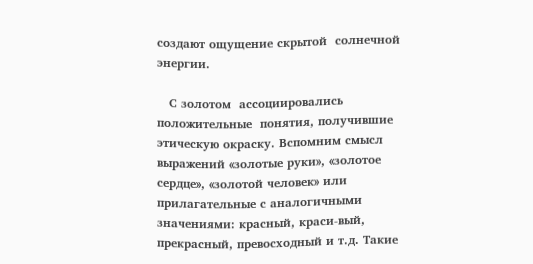создают ощущение скрытой  солнечной энергии.

   С золотом  ассоциировались положительные  понятия, получившие этическую окраску. Вспомним смысл выражений «золотые руки», «золотое сердце», «золотой человек» или прилагательные с аналогичными значениями: красный, краси-вый, прекрасный, превосходный и т.д. Такие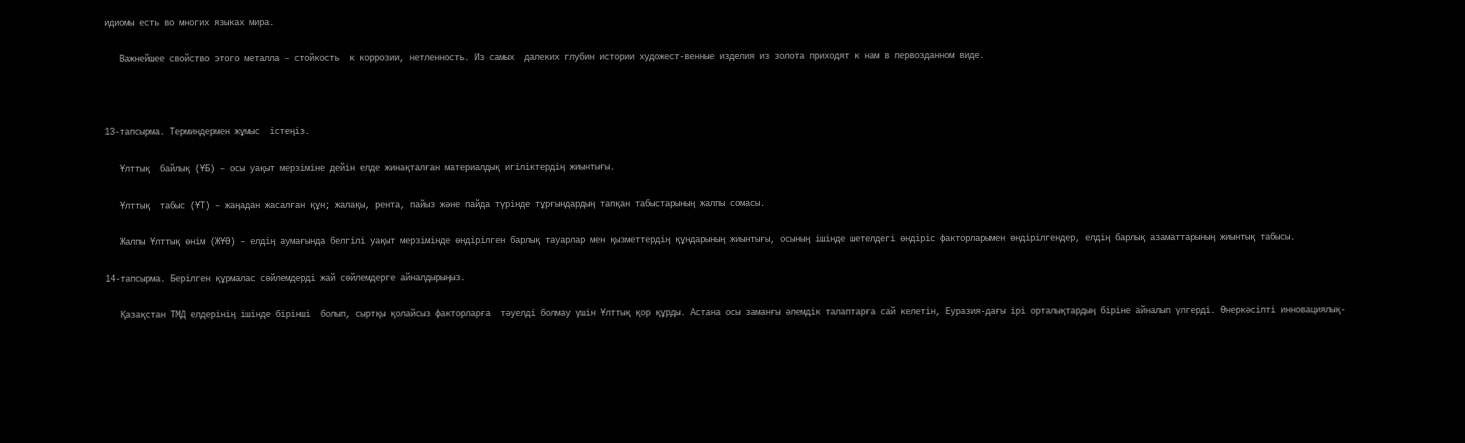идиомы есть во многих языках мира.

   Важнейшее свойство этого металла – стойкость  к коррозии, нетленность. Из самых  далеких глубин истории художест-венные изделия из золота приходят к нам в первозданном виде.



13-тапсырма. Терминдермен жұмыс  істеңіз.

   Ұлттық  байлық (ҰБ) – осы уақыт мерзіміне дейін елде жинақталған материалдық игіліктердің жиынтығы.

   Ұлттық  табыс (ҰТ) – жаңадан жасалған құн; жалақы, рента, пайыз және пайда түрінде тұрғындардың тапқан табыстарының жалпы сомасы.

   Жалпы Ұлттық өнім (ЖҰӨ) – елдің аумағында белгілі уақыт мерзімінде өндірілген барлық тауарлар мен қызметтердің құндарының жиынтығы, осының ішінде шетелдегі өндіріс факторларымен өндірілгендер, елдің барлық азаматтарының жиынтық табысы.

14-тапсырма. Берілген құрмалас сөйлемдерді жай сөйлемдерге айналдырыңыз.

   Қазақстан ТМД елдерінің ішінде бірінші  болып, сыртқы қолайсыз факторларға  тәуелді болмау үшін Ұлттық қор құрды. Астана осы заманғы әлемдік талаптарға сай келетін, Еуразия-дағы ірі орталықтардың біріне айналып үлгерді. Өнеркәсіпті инновациялық-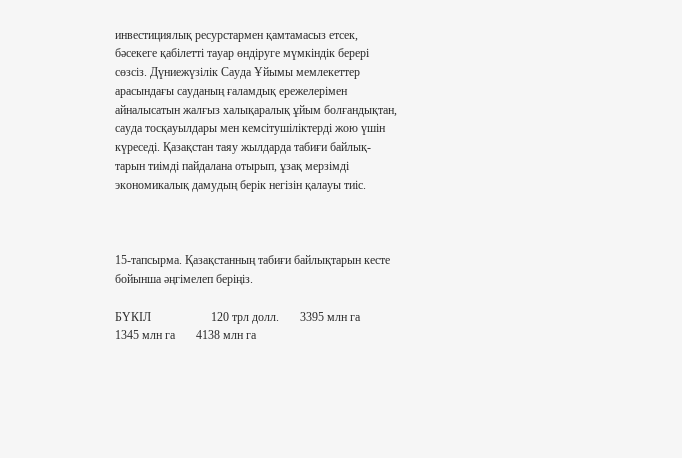инвестициялық ресурстармен қамтамасыз етсек, бәсекеге қабілетті тауар өндіруге мүмкіндік берері сөзсіз. Дүниежүзілік Сауда Ұйымы мемлекеттер арасындағы сауданың ғаламдық ережелерімен айналысатын жалғыз халықаралық ұйым болғандықтан, сауда тосқауылдары мен кемсітушіліктерді жою үшін күреседі. Қазақстан таяу жылдарда табиғи байлық-тарын тиімді пайдалана отырып, ұзақ мерзімді экономикалық дамудың берік негізін қалауы тиіс.



15-тапсырма. Қазақстанның табиғи байлықтарын кесте бойынша әңгімелеп беріңіз.

БҮКІЛ                    120 трл долл.       3395 млн га        1345 млн га       4138 млн га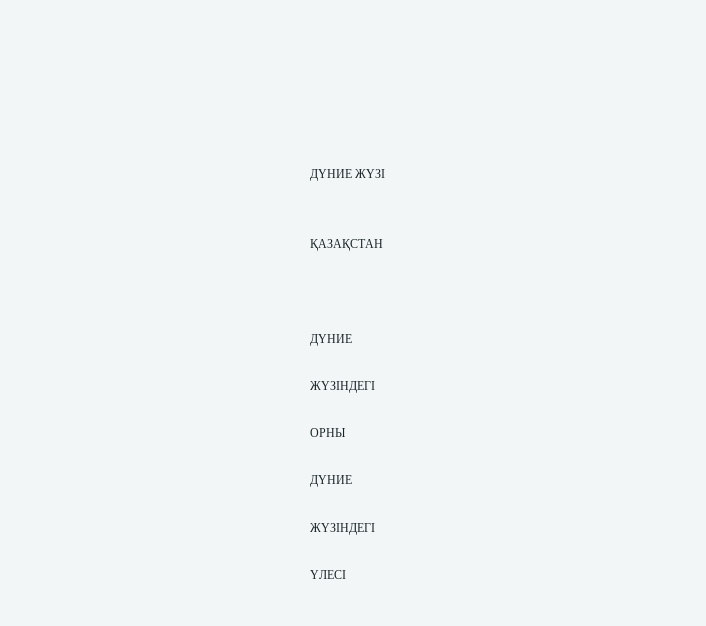ДҮНИЕ ЖҮЗІ


ҚАЗАҚСТАН



ДҮНИЕ

ЖҮЗІНДЕГІ

ОРНЫ

ДҮНИЕ

ЖҮЗІНДЕГІ

ҮЛЕСІ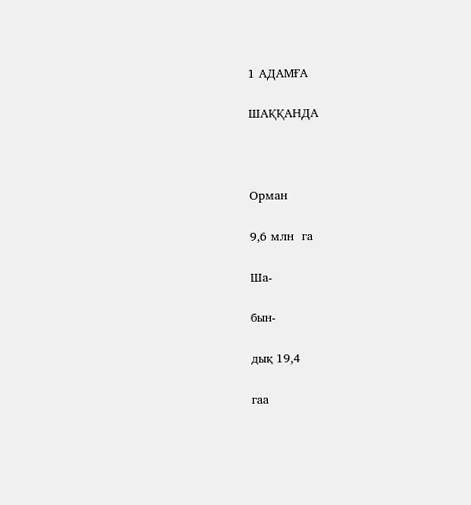1 АДАМҒА

ШАҚҚАНДА



Орман

9,6 млн  га

Ша-

бын-

дық 19,4

гаа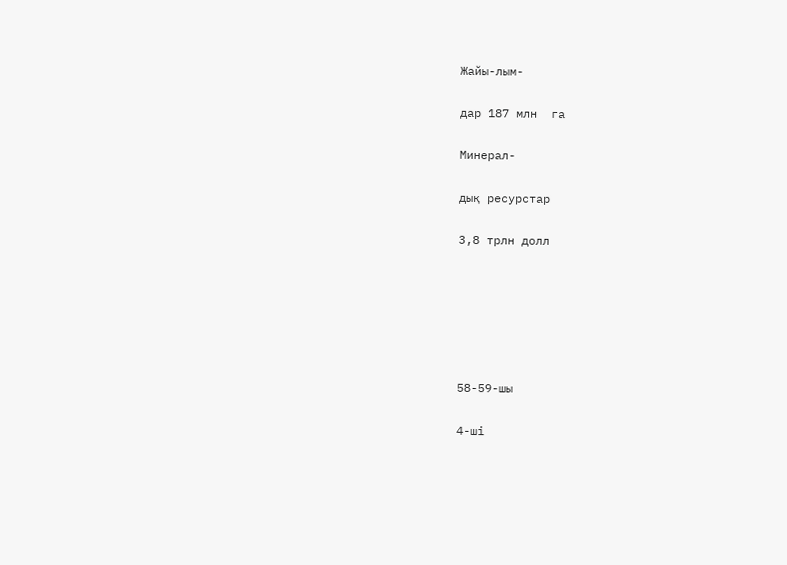Жайы-лым-

дар 187 млн  га

Минерал-

дық ресурстар

3,8 трлн долл






58-59-шы

4-ші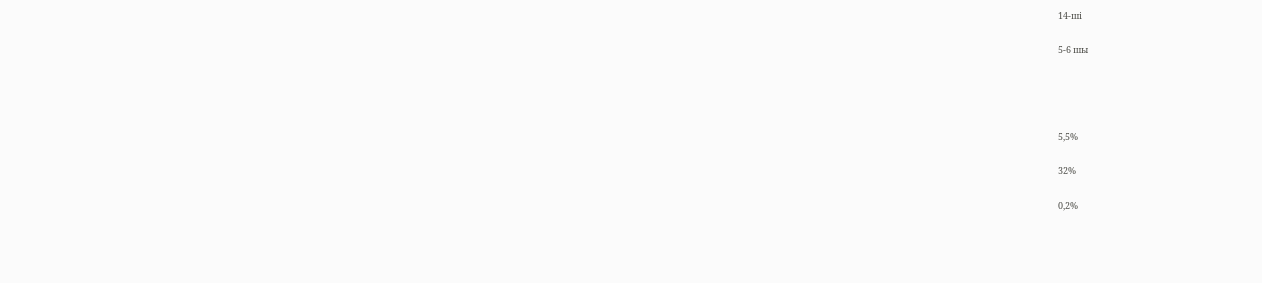14-ші

5-6 шы




5,5%

32%

0,2%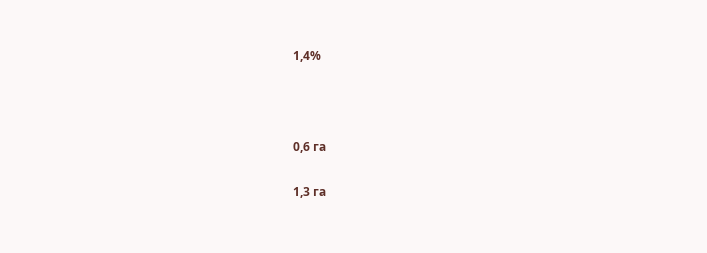1,4%



0,6 га

1,3 га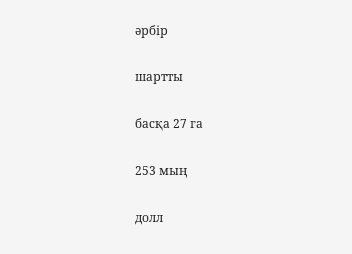әрбір

шартты

басқа 27 га

253 мың

долл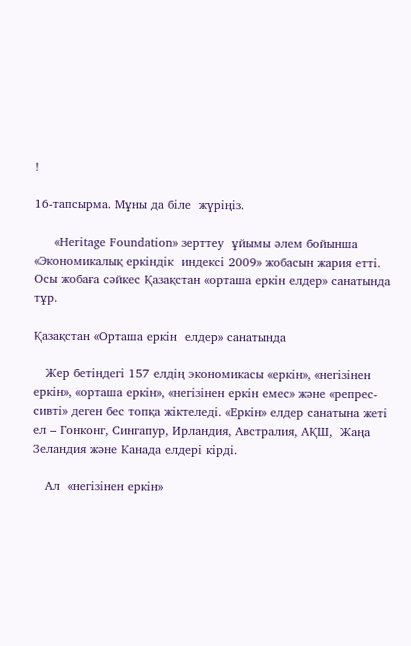!

16-тапсырма. Мұны да біле  жүріңіз.

     «Heritage Foundation» зерттеу  ұйымы әлем бойынша  «Экономикалық еркіндік  индексі 2009» жобасын жария етті. Осы жобаға сәйкес Қазақстан «орташа еркін елдер» санатында тұр.

Қазақстан «Орташа еркін  елдер» санатында

   Жер бетіндегі 157 елдің экономикасы «еркін», «негізінен еркін», «орташа еркін», «негізінен еркін емес» және «репрес-сивті» деген бес топқа жіктеледі. «Еркін» елдер санатына жеті ел – Гонконг, Сингапур, Ирландия, Австралия, АҚШ,  Жаңа Зеландия және Канада елдері кірді.

   Ал  «негізінен еркін»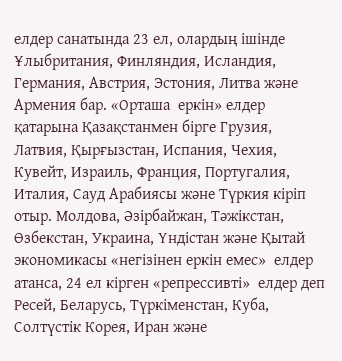елдер санатында 23 ел, олардың ішінде Ұлыбритания, Финляндия, Исландия, Германия, Австрия, Эстония, Литва және Армения бар. «Орташа  еркін» елдер қатарына Қазақстанмен бірге Грузия, Латвия, Қырғызстан, Испания, Чехия, Кувейт, Израиль, Франция, Португалия, Италия, Сауд Арабиясы және Түркия кіріп  отыр. Молдова, Әзірбайжан, Тәжікстан, Өзбекстан, Украина, Үндістан және Қытай  экономикасы «негізінен еркін емес»  елдер атанса, 24 ел кірген «репрессивті»  елдер деп Ресей, Беларусь, Түркіменстан, Куба, Солтүстік Корея, Иран және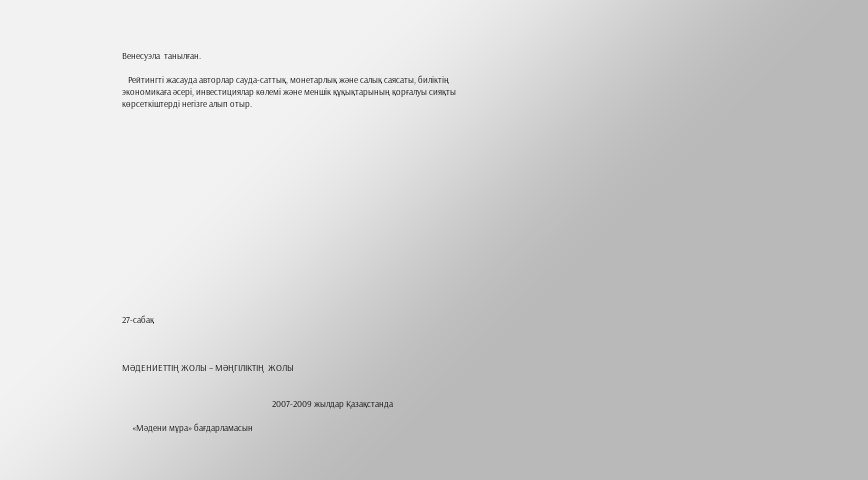Венесуэла  танылған.

   Рейтингті жасауда авторлар сауда-саттық, монетарлық және салық саясаты, биліктің экономикаға әсері, инвестициялар көлемі және меншік құқықтарының қорғалуы сияқты көрсеткіштерді негізге алып отыр.

















27-сабақ



МӘДЕНИЕТТІҢ ЖОЛЫ – МӘҢГІЛІКТІҢ  ЖОЛЫ


                                                                           2007-2009 жылдар Қазақстанда

     «Мәдени мұра» бағдарламасын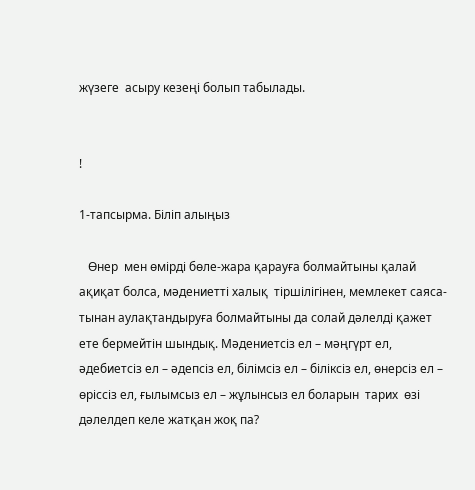жүзеге  асыру кезеңі болып табылады.


!

1-тапсырма. Біліп алыңыз

   Өнер  мен өмірді бөле-жара қарауға болмайтыны қалай ақиқат болса, мәдениетті халық  тіршілігінен, мемлекет саяса-тынан аулақтандыруға болмайтыны да солай дәлелді қажет ете бермейтін шындық. Мәдениетсіз ел – мәңгүрт ел, әдебиетсіз ел – әдепсіз ел, білімсіз ел – біліксіз ел, өнерсіз ел – өріссіз ел, ғылымсыз ел – жұлынсыз ел боларын  тарих  өзі дәлелдеп келе жатқан жоқ па?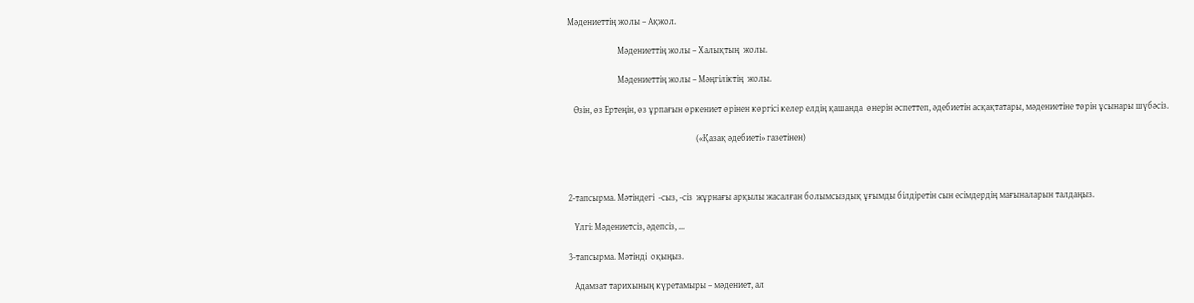Мәдениеттің жолы – Ақжол.

                         Мәдениеттің жолы – Халықтың  жолы.

                         Мәдениеттің жолы – Мәңгіліктің  жолы.

   Өзін, өз Ертеңін, өз ұрпағын өркениет өрінен көргісі келер елдің қашанда  өнерін әспеттеп, әдебиетін асқақтатары, мәдениетіне төрін ұсынары шүбәсіз.

                                                                («Қазақ әдебиеті» газетінен)



2-тапсырма. Мәтіндегі  -сыз, -сіз  жұрнағы арқылы жасалған болымсыздық ұғымды білдіретін сын есімдердің мағыналарын талдаңыз.

   Үлгі: Мәдениетсіз, әдепсіз, ...

3-тапсырма. Мәтінді  оқыңыз.

   Адамзат тарихының күретамыры – мәдениет, ал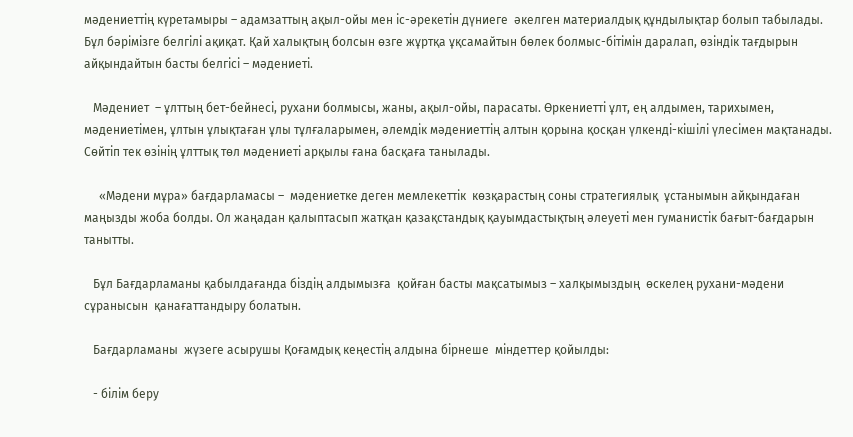мәдениеттің күретамыры – адамзаттың ақыл-ойы мен іс-әрекетін дүниеге  әкелген материалдық құндылықтар болып табылады. Бұл бәрімізге белгілі ақиқат. Қай халықтың болсын өзге жұртқа ұқсамайтын бөлек болмыс-бітімін даралап, өзіндік тағдырын айқындайтын басты белгісі – мәдениеті.

   Мәдениет  – ұлттың бет-бейнесі, рухани болмысы, жаны, ақыл-ойы, парасаты. Өркениетті ұлт, ең алдымен, тарихымен, мәдениетімен, ұлтын ұлықтаған ұлы тұлғаларымен, әлемдік мәдениеттің алтын қорына қосқан үлкенді-кішілі үлесімен мақтанады. Сөйтіп тек өзінің ұлттық төл мәдениеті арқылы ғана басқаға танылады.

     «Мәдени мұра» бағдарламасы –  мәдениетке деген мемлекеттік  көзқарастың соны стратегиялық  ұстанымын айқындаған маңызды жоба болды. Ол жаңадан қалыптасып жатқан қазақстандық қауымдастықтың әлеуеті мен гуманистік бағыт-бағдарын танытты.

   Бұл Бағдарламаны қабылдағанда біздің алдымызға  қойған басты мақсатымыз – халқымыздың  өскелең рухани-мәдени сұранысын  қанағаттандыру болатын.

   Бағдарламаны  жүзеге асырушы Қоғамдық кеңестің алдына бірнеше  міндеттер қойылды:

   - білім беру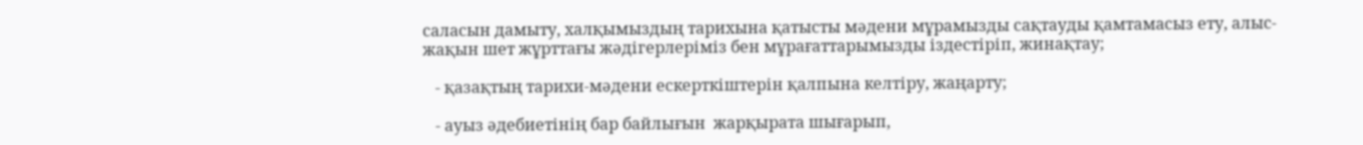саласын дамыту, халқымыздың тарихына қатысты мәдени мұрамызды сақтауды қамтамасыз ету, алыс-жақын шет жұрттағы жәдігерлеріміз бен мұрағаттарымызды іздестіріп, жинақтау;

   - қазақтың тарихи-мәдени ескерткіштерін қалпына келтіру, жаңарту;

   - ауыз әдебиетінің бар байлығын  жарқырата шығарып,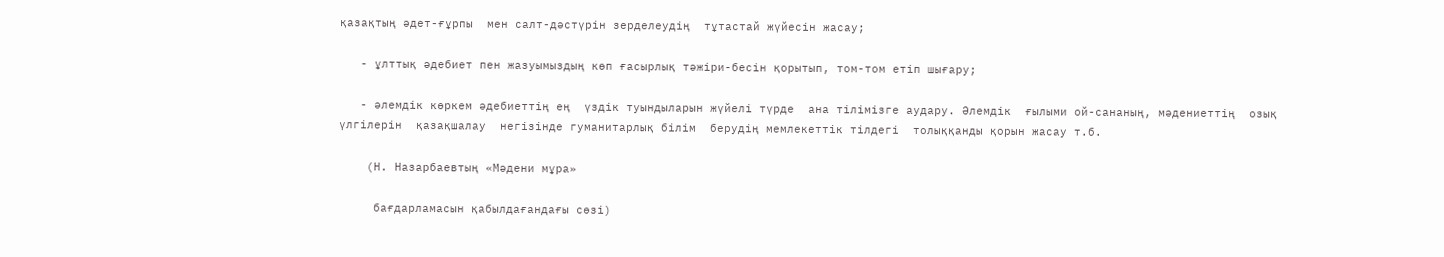қазақтың әдет-ғұрпы  мен салт-дәстүрін зерделеудің  тұтастай жүйесін жасау;

   - ұлттық әдебиет пен жазуымыздың көп ғасырлық тәжіри-бесін қорытып, том-том етіп шығару;

   - әлемдік көркем әдебиеттің ең  үздік туындыларын жүйелі түрде  ана тілімізге аудару. Әлемдік  ғылыми ой-сананың, мәдениеттің  озық үлгілерін  қазақшалау  негізінде гуманитарлық білім  берудің мемлекеттік тілдегі  толыққанды қорын жасау т.б.

    (Н. Назарбаевтың «Мәдени мұра»

     бағдарламасын қабылдағандағы сөзі)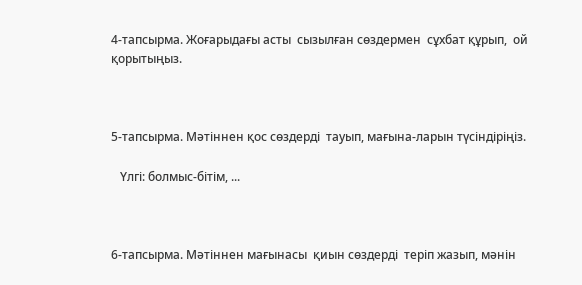4-тапсырма. Жоғарыдағы асты  сызылған сөздермен  сұхбат құрып,  ой қорытыңыз.



5-тапсырма. Мәтіннен қос сөздерді  тауып, мағына-ларын түсіндіріңіз.

   Үлгі: болмыс-бітім, ...



6-тапсырма. Мәтіннен мағынасы  қиын сөздерді  теріп жазып, мәнін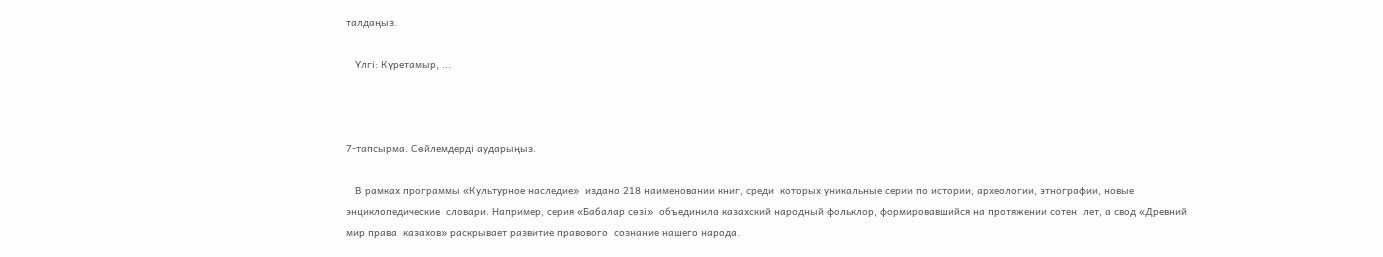талдаңыз.

   Үлгі: Күретамыр, ...



7-тапсырма. Сөйлемдерді аударыңыз.

   В рамках программы «Культурное наследие»  издано 218 наименовании книг, среди  которых уникальные серии по истории, археологии, этнографии, новые энциклопедические  словари. Например, серия «Бабалар сөзі»  объединила казахский народный фольклор, формировавшийся на протяжении сотен  лет, а свод «Древний мир права  казахов» раскрывает развитие правового  сознание нашего народа.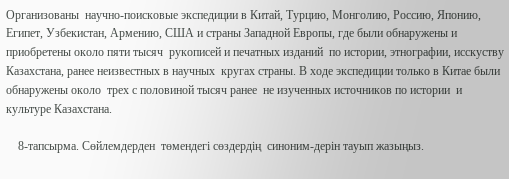Организованы  научно-поисковые экспедиции в Китай, Турцию, Монголию, Россию, Японию, Египет, Узбекистан, Армению, США и страны Западной Европы, где были обнаружены и приобретены около пяти тысяч  рукописей и печатных изданий  по истории, этнографии, исскуству Казахстана, ранее неизвестных в научных  кругах страны. В ходе экспедиции только в Китае были обнаружены около  трех с половиной тысяч ранее  не изученных источников по истории  и культуре Казахстана.

    8-тапсырма. Сөйлемдерден  төмендегі сөздердің  синоним-дерін тауып жазыңыз.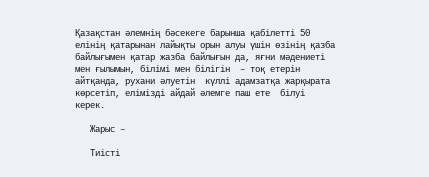Қазақстан әлемнің бәсекеге барынша қабілетті 50 елінің қатарынан лайықты орын алуы үшін өзінің қазба байлығымен қатар жазба байлығын да, яғни мәдениеті  мен ғылымын, білімі мен білігін  – тоқ етерін айтқанда, рухани әлуетін  күллі адамзатқа жарқырата көрсетіп, елімізді айдай әлемге паш ете  білуі керек.

   Жарыс –

   Тиісті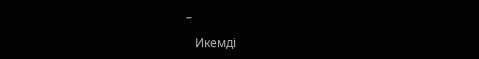–

   Икемді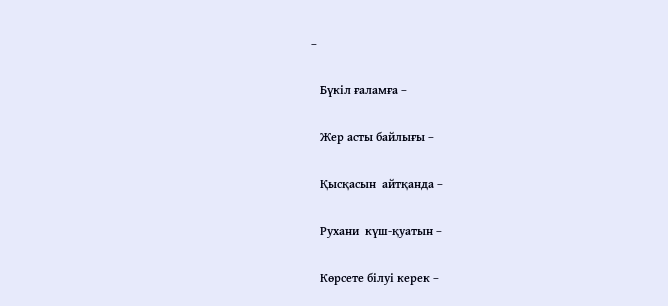–

   Бүкіл ғаламға –

   Жер асты байлығы –

   Қысқасын  айтқанда –

   Рухани  күш-қуатын –

   Көрсете білуі керек –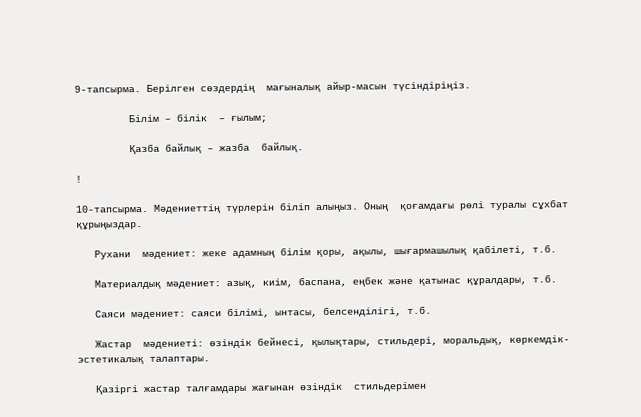9-тапсырма. Берілген сөздердің  мағыналық айыр-масын түсіндіріңіз.

         Білім – білік  – ғылым;

         Қазба байлық – жазба  байлық.

!

10-тапсырма. Мәдениеттің түрлерін біліп алыңыз. Оның  қоғамдағы рөлі туралы сұхбат құрыңыздар.

   Рухани  мәдениет: жеке адамның білім қоры, ақылы, шығармашылық қабілеті, т.б.

   Материалдық мәдениет: азық, киім, баспана, еңбек және қатынас құралдары, т.б.

   Саяси мәдениет: саяси білімі, ынтасы, белсенділігі, т.б.

   Жастар  мәдениеті: өзіндік бейнесі, қылықтары, стильдері, моральдық, көркемдік-эстетикалық талаптары.

   Қазіргі жастар талғамдары жағынан өзіндік  стильдерімен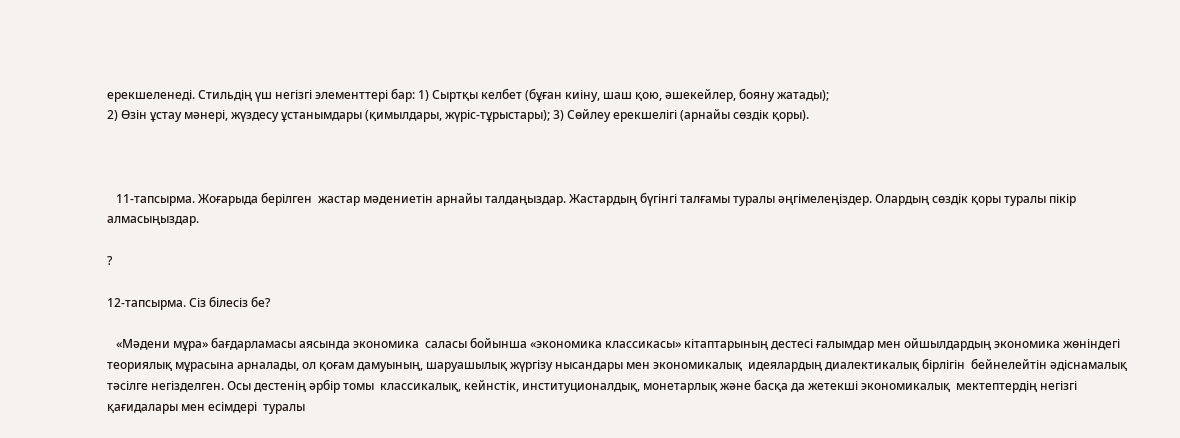ерекшеленеді. Стильдің үш негізгі элементтері бар: 1) Сыртқы келбет (бұған киіну, шаш қою, әшекейлер, бояну жатады);
2) Өзін ұстау мәнері, жүздесу ұстанымдары (қимылдары, жүріс-тұрыстары); 3) Сөйлеу ерекшелігі (арнайы сөздік қоры).



   11-тапсырма. Жоғарыда берілген  жастар мәдениетін арнайы талдаңыздар. Жастардың бүгінгі талғамы туралы әңгімелеңіздер. Олардың сөздік қоры туралы пікір алмасыңыздар.

?

12-тапсырма. Сіз білесіз бе?

   «Мәдени мұра» бағдарламасы аясында экономика  саласы бойынша «экономика классикасы» кітаптарының дестесі ғалымдар мен ойшылдардың экономика жөніндегі теориялық мұрасына арналады, ол қоғам дамуының, шаруашылық жүргізу нысандары мен экономикалық  идеялардың диалектикалық бірлігін  бейнелейтін әдіснамалық тәсілге негізделген. Осы дестенің әрбір томы  классикалық, кейнстік, институционалдық, монетарлық және басқа да жетекші экономикалық  мектептердің негізгі қағидалары мен есімдері  туралы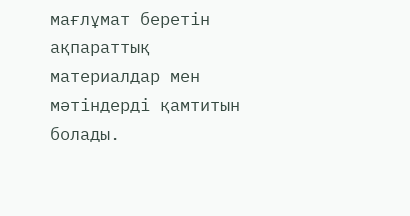мағлұмат беретін ақпараттық материалдар мен мәтіндерді қамтитын болады.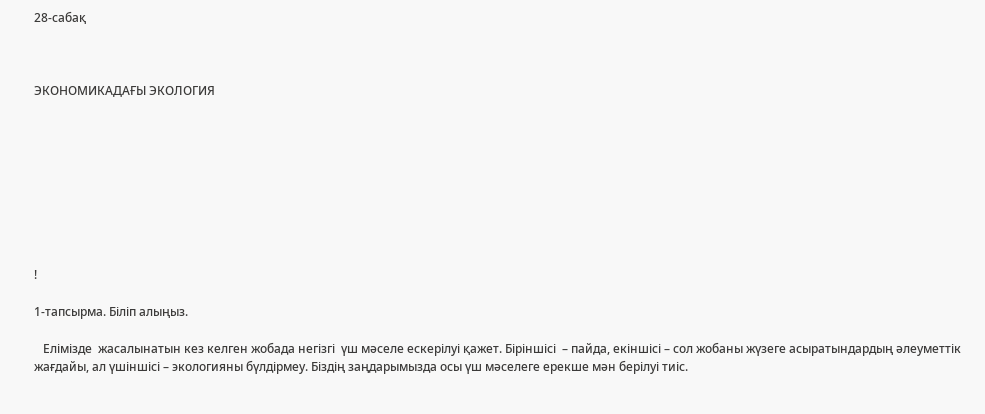28-сабақ



ЭКОНОМИКАДАҒЫ ЭКОЛОГИЯ









!

1-тапсырма. Біліп алыңыз.

   Елімізде  жасалынатын кез келген жобада негізгі  үш мәселе ескерілуі қажет. Біріншісі  – пайда, екіншісі – сол жобаны жүзеге асыратындардың әлеуметтік жағдайы, ал үшіншісі – экологияны бүлдірмеу. Біздің заңдарымызда осы үш мәселеге ерекше мән берілуі тиіс.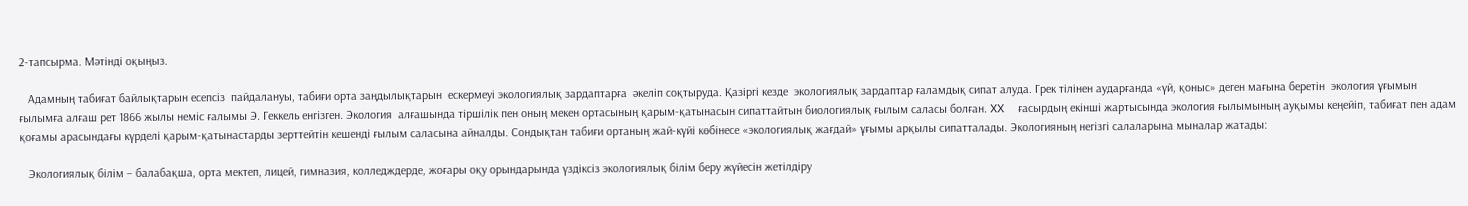2-тапсырма. Мәтінді оқыңыз.

   Адамның табиғат байлықтарын есепсіз  пайдалануы, табиғи орта заңдылықтарын  ескермеуі экологиялық зардаптарға  әкеліп соқтыруда. Қазіргі кезде  экологиялық зардаптар ғаламдық сипат алуда. Грек тілінен аударғанда «үй, қоныс» деген мағына беретін  экология ұғымын  ғылымға алғаш рет 1866 жылы неміс ғалымы Э. Геккель енгізген. Экология  алғашында тіршілік пен оның мекен ортасының қарым-қатынасын сипаттайтын биологиялық ғылым саласы болған. XX  ғасырдың екінші жартысында экология ғылымының ауқымы кеңейіп, табиғат пен адам қоғамы арасындағы күрделі қарым-қатынастарды зерттейтін кешенді ғылым саласына айналды. Сондықтан табиғи ортаның жай-күйі көбінесе «экологиялық жағдай» ұғымы арқылы сипатталады. Экологияның негізгі салаларына мыналар жатады:

   Экологиялық білім – балабақша, орта мектеп, лицей, гимназия, колледждерде, жоғары оқу орындарында үздіксіз экологиялық білім беру жүйесін жетілдіру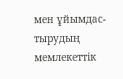мен ұйымдас-тырудың мемлекеттік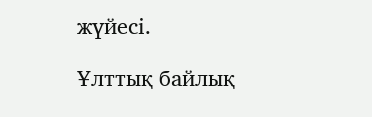жүйесі.

Ұлттық байлық